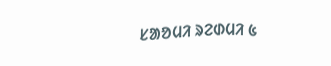ᱥᱟᱚᱢᱤ ᱨᱮᱰᱢᱤ ᱕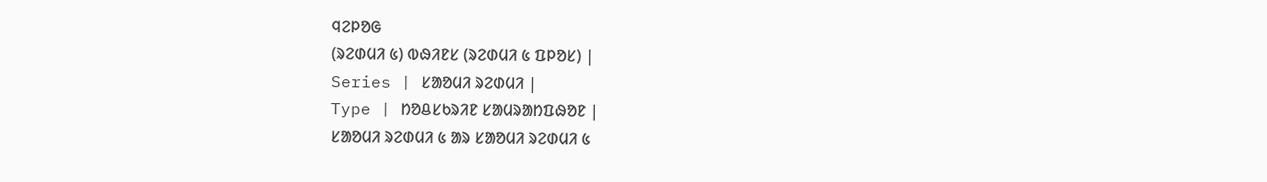ᱧᱮᱞᱚᱜ
(ᱨᱮᱰᱢᱤ ᱕) ᱵᱷᱤᱱᱥ (ᱨᱮᱰᱢᱤ ᱕ ᱯᱞᱚᱥ) |
Series | ᱥᱟᱚᱢᱤ ᱨᱮᱰᱢᱤ |
Type | ᱴᱚᱪᱥᱠᱨᱤᱱ ᱥᱟᱢᱨᱟᱴᱯᱷᱚᱱ |
ᱥᱟᱚᱢᱤ ᱨᱮᱰᱢᱤ ᱕ ᱟᱨ ᱥᱟᱚᱢᱤ ᱨᱮᱰᱢᱤ ᱕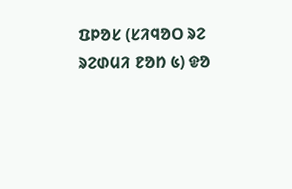ᱯᱞᱚᱥ (ᱥᱤᱧᱚᱛ ᱨᱮ ᱨᱮᱰᱢᱤ ᱱᱚᱴ ᱕) ᱫᱚ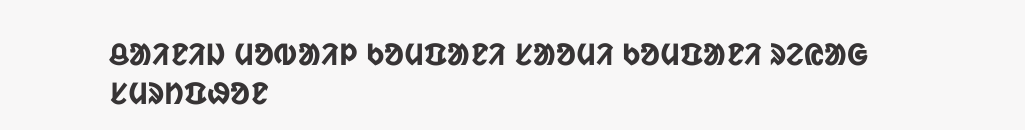ᱪᱟᱤᱱᱤᱡ ᱢᱚᱵᱟᱤᱞ ᱠᱚᱢᱯᱟᱱᱤ ᱥᱟᱚᱢᱤ ᱠᱚᱢᱯᱟᱱᱤ ᱨᱮᱭᱟᱜ ᱥᱢᱨᱴᱯᱷᱚᱱ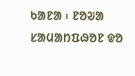ᱠᱟᱱᱟ ᱾ ᱱᱚᱶᱟ ᱥᱟᱢᱟᱴᱯᱷᱚᱱ ᱫᱚ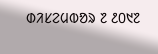ᱰᱤᱥᱮᱢᱵᱚᱨ ᱗ ᱒᱐᱑᱗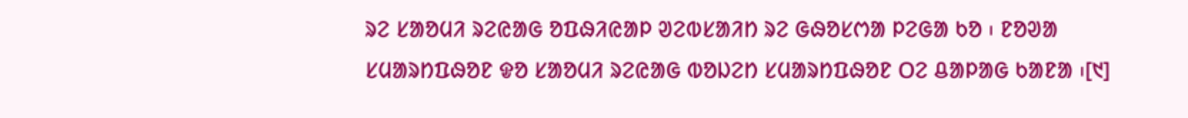ᱨᱮ ᱥᱟᱚᱢᱤ ᱨᱮᱭᱟᱜ ᱚᱯᱷᱤᱭᱟᱞ ᱣᱮᱵᱥᱟᱤᱴ ᱨᱮ ᱜᱷᱚᱥᱬᱟ ᱞᱮᱜᱟ ᱠᱚ ᱾ ᱱᱚᱣᱟ ᱥᱢᱟᱨᱴᱯᱷᱚᱱ ᱫᱚ ᱥᱟᱚᱢᱤ ᱨᱮᱭᱟᱜ ᱵᱚᱡᱮᱴ ᱥᱢᱟᱨᱴᱯᱷᱚᱱ ᱛᱮ ᱪᱟᱞᱟᱜ ᱠᱟᱱᱟ ᱾[᱑]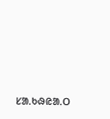ᱥᱟᱹᱠᱷᱭᱟᱹᱛ